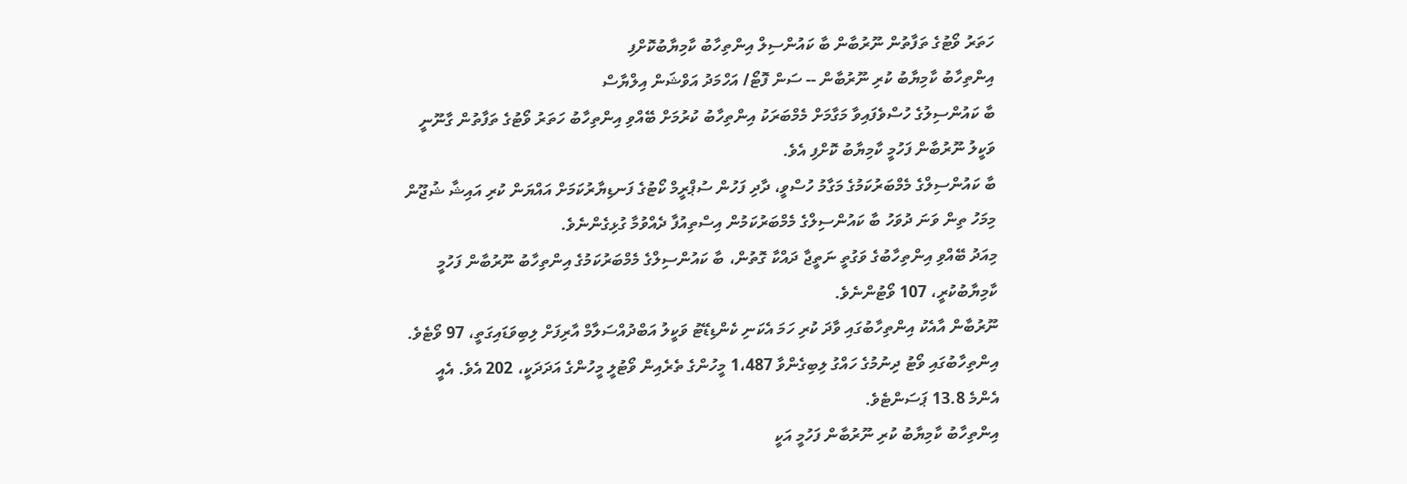ހަތަރު ވޯޓުގެ ތަފާތުން ނޫރުބާން ބާ ކައުންސިލް އިންތިހާބު ކާމިޔާބުކޮށްފި
އިންތިހާބު ކާމިޔާބު ކުރި ނޫރުބާން -- ސަން ފޮޓޯ/ އަހްމަދު އަވްޝަން އިލްޔާސް
ބާ ކައުންސިލުގެ ހުސްވެފައިވާ މަގާމަށް މެމްބަރަކު އިންތިހާބު ކުރުމަށް ބޭއްވި އިންތިހާބު ހަތަރު ވޯޓުގެ ތަފާތުން ގާނޫނީ ވަކީލު ނޫރުބާން ފަހުމީ ކާމިޔާބު ކޮށްފި އެވެ.
ބާ ކައުންސިލްގެ މެމްބަރުކަމުގެ މަގާމު ހުސްވީ، ދާދި ފަހުން ސުޕްރީމް ކޯޓުގެ ފަނޑިޔާރުކަމަށް އައްޔަން ކުރި އައިޝާ ޝުޖޫން މިމަހު ތިން ވަނަ ދުވަހު ބާ ކައުންސިލްގެ މެމްބަރުކަމުން އިސްތިއުފާ ދެއްވުމާ ގުޅިގެންނެވެ.
މިއަދު ބޭއްވި އިންތިހާބުގެ ވަގުތީ ނަތީޖާ ދައްކާ ގޮތުން، ބާ ކައުންސިލްގެ މެމްބަރުކަމުގެ އިންތިހާބު ނޫރުބާން ފަހުމީ ކާމިޔާބުކުރީ، 107 ވޯޓުންނެވެ.
ނޫރުބާން އާއެކު އިންތިހާބުގައި ވާދަ ކުރި ހަމަ އެކަނި ކެންޑިޑޭޓު ވަކީލު އަބްދުއްސަލާމް އާރިފަށް ލިބިވަޑައިގަތީ، 97 ވޯޓެވެ.
އިންތިހާބުގައި ވޯޓު ދިނުމުގެ ހައްގު ލިބިގެންވާ 1،487 މީހުންގެ ތެރެއިން ވޯޓުލީ މީހުންގެ އަދަދަކީ، 202 އެވެ. އެއީ އެންމެ 13.8 ޕަސަންޓެވެ.
އިންތިހާބު ކާމިޔާބު ކުރި ނޫރުބާން ފަހުމީ އަކީ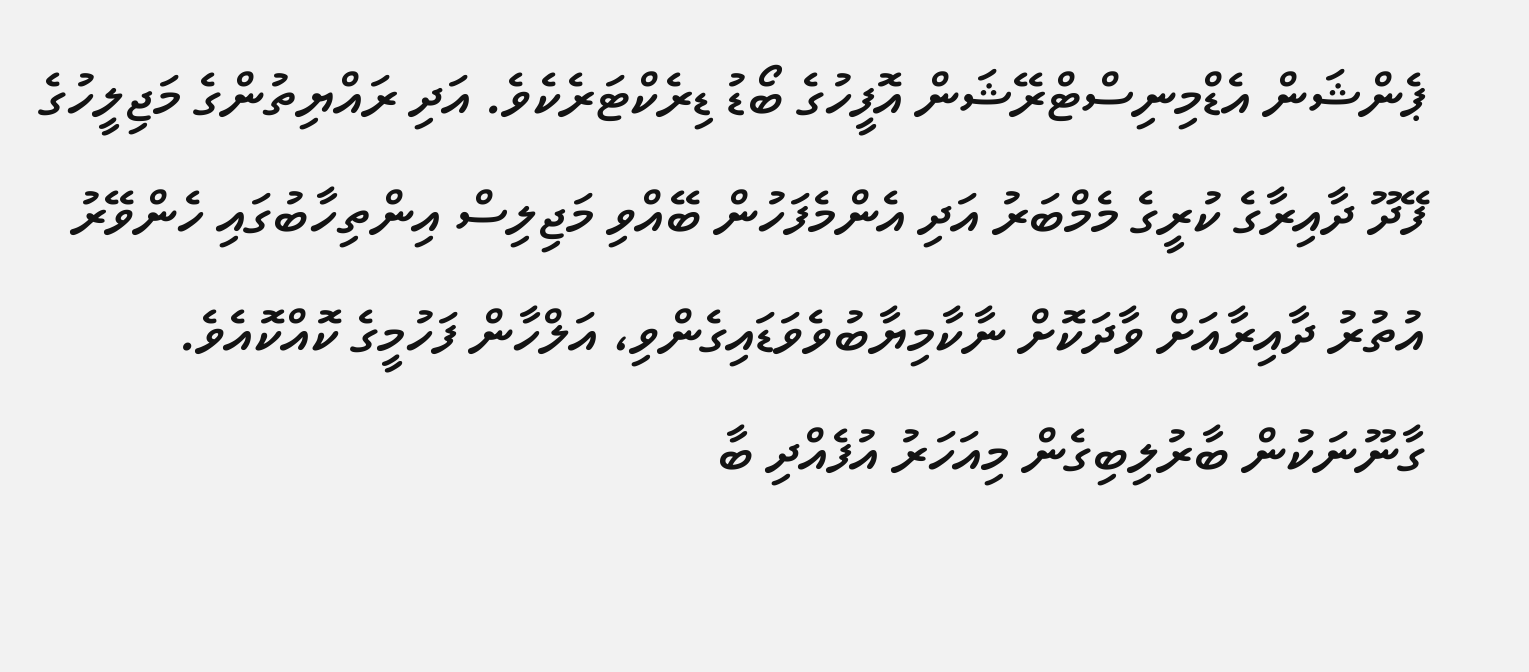ޕެންޝަން އެޑްމިނިސްޓްރޭޝަން އޮފީހުގެ ބޯޑު ޑިރެކްޓަރެކެވެ. އަދި ރައްޔިތުންގެ މަޖިލީހުގެ ފޭދޫ ދާއިރާގެ ކުރީގެ މެމްބަރު އަދި އެންމެފަހުން ބޭއްވި މަޖިލިސް އިންތިހާބުގައި ހެންވޭރު އުތުރު ދާއިރާއަށް ވާދަކޮށް ނާކާމިޔާބުވެވަޑައިގެންވި، އަލްހާން ފަހުމީގެ ކޮއްކޮއެވެ.
ގާނޫނަކުން ބާރުލިބިގެން މިއަހަރު އުފެއްދި ބާ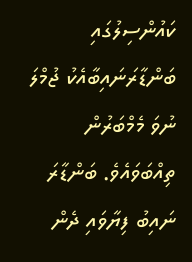ކައުންސިލުގައި ބަންޑާރަނައިބާއެކު ޖުމްލަ ނުވަ މެމްބަރުން ތިއްބަވައެވެ. ބަންޑާރަ ނައިބު ފިޔާވައި ދެން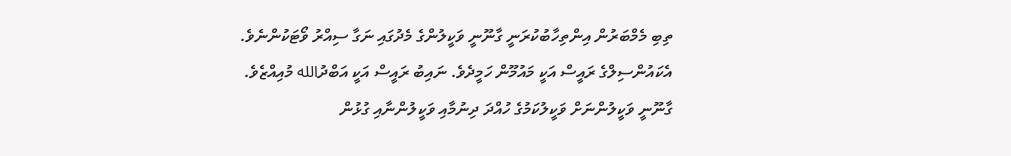ތިބި މެމްބަރުން އިންތިހާބުކުރަނީ ގާނޫނީ ވަކީލުންގެ މެދުގައި ނަގާ ސިއްރު ވޯޓަކުންނެވެ.
އެކައުންސިލްގެ ރައީސް އަކީ މައުމޫން ހަމީދެވެ. ނައިބު ރައީސް އަކީ އަބްދުالله މުއިއްޒެވެ.
ގާނޫނީ ވަކީލުންނަށް ވަކީލުކަމުގެ ހުއްދަ ދިނުމާއި ވަކީލުންނާއި ގުޅުން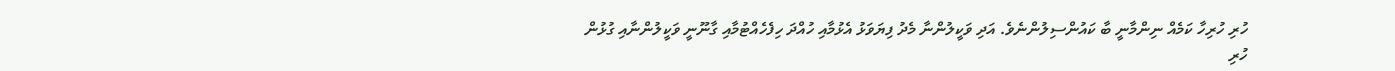ހުރި ހުރިހާ ކަމެއް ނިންމާނީ ބާ ކައުންސިލުންނެވެ. އަދި ވަކީލުންނާ މެދު ފިޔަވަޅު އެޅުމާއި ހުއްދަ ހިފެހެއްޓުމާއި ގާނޫނީ ވަކީލުންނާއި ގުޅުން ހުރި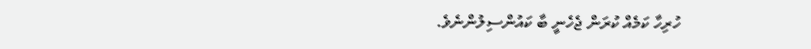ހުރިހާ ކަމެއް ކުރަން ޖެހެނީ ބާ ކައުންސިލުންނެވެ.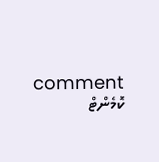comment ކޮމެންޓް